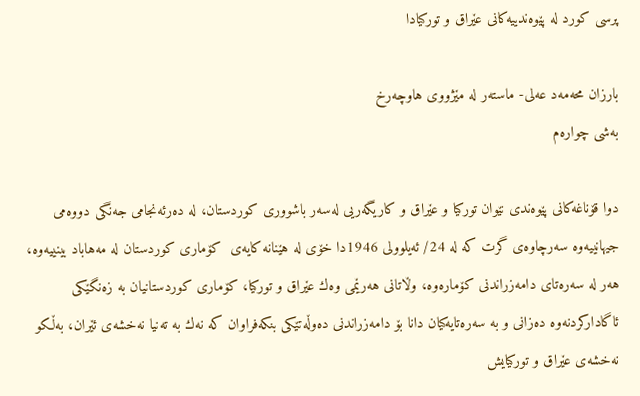پرسى كورد له‌ پێوه‌ندییه‌كانى عێراق و توركیادا

بارزان محه‌مه‌د عه‌لى- ماسته‌ر له‌ مێژووى هاوچه‌رخ
به‌شى چواره‌م

دوا قۆناغه‌كانى پێوه‌ندى نێوان توركیا و عێراق و كاریگه‌ریى له‌سه‌ر باشوورى كوردستان، له‌ ده‌رئه‌نجامى جه‌نگى دووه‌مى جیهانییه‌وه‌ سه‌رچاوه‌ى گرت كه‌ له‌ 24/ ئه‌یلوولى 1946دا خۆى له‌ هێنانه‌ كایه‌ى  كۆمارى كوردستان له‌ مه‌هاباد بینییه‌وه‌، هه‌ر له‌ سه‌ره‌تاى دامه‌زراندنى كۆماره‌وه‌، وڵاتانی هه‌رێمی وه‌ك عێراق و توركیا، كۆمارى كوردستانیان به‌ زه‌نگێكى ئاگاداركردنه‌وه‌ ده‌زانى و به‌ سه‌ره‌تایه‌كیان دانا بۆ دامه‌زراندنى ده‌وڵه‌تێكى بنكه‌فراوان كه‌ نه‌ك به‌ ته‌نیا نه‌خشه‌ى ئێران، به‌ڵكو نه‌خشه‌ى عێراق و توركیایش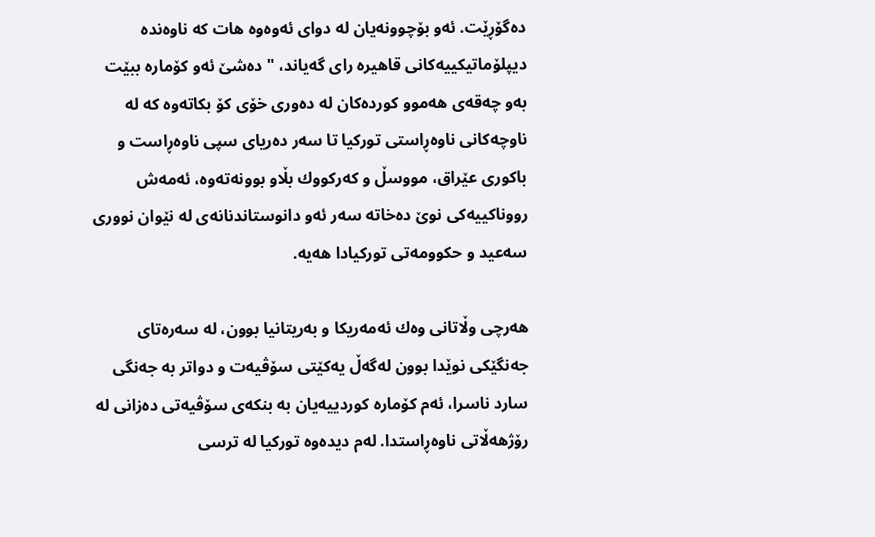ده‌گۆڕێت. ئه‌و بۆچوونه‌یان له‌ دواى ئه‌وه‌وه‌ هات كه‌ ناوه‌نده‌ دیپلۆماتیكییه‌كانى قاهیره‌ رای گه‌یاند، "ده‌شێ ئه‌و كۆماره‌ ببێت به‌و چه‌قه‌ى هه‌موو كورده‌كان له‌ ده‌ورى خۆى كۆ بكاته‌وه‌ كه‌ له‌ ناوچه‌كانى ناوه‌ڕاستى توركیا تا سه‌ر ده‌ریاى سپى ناوه‌ڕاست و باكورى عێراق، مووسڵ و كه‌ركووك بڵاو بوونه‌ته‌وه‌، ئه‌مه‌ش رووناكییه‌كى نوێ ده‌خاته‌ سه‌ر ئه‌و دانوستاندنانه‌ى له‌ نێوان نوورى سه‌عید و حكوومه‌تى توركیادا هه‌یه‌.

هه‌رچى وڵاتانى وه‌ك ئه‌مه‌ریكا و به‌ریتانیا بوون، له‌ سه‌ره‌تاى جه‌نگێكى نوێدا بوون له‌گه‌ڵ یه‌كێتى سۆڤیه‌ت و دواتر به‌ جه‌نگى سارد ناسرا، ئه‌م كۆماره‌ كوردییه‌یان به‌ بنكه‌ى سۆڤیه‌تى ده‌زانى له‌ رۆژهه‌ڵاتى ناوه‌ڕاستدا. له‌م دیده‌وه‌ توركیا له‌ ترسى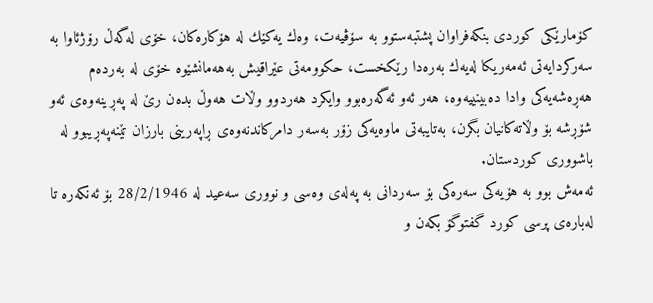كۆمارێكى كوردى بنكه‌فراوان پشتبه‌ستوو به‌ سۆڤیه‌ت، وه‌ك یه‌كێك له‌ هۆكاره‌كان، خۆى له‌گه‌ڵ رۆژئاوا به‌ سه‌ركردایه‌تى ئه‌مه‌ریكا له‌یه‌ك به‌ره‌دا رێكخست، حكوومه‌تى عێراقیش به‌هه‌مانشێوه‌ خۆى له‌ به‌رده‌م هه‌ڕه‌شه‌یه‌كى وادا ده‌بینییه‌وه‌، هه‌ر ئه‌و ئه‌گه‌ره‌بوو وایكرد هه‌ردوو وڵات هه‌وڵ بده‌ن رێ له‌ په‌ڕینه‌وه‌ى ئه‌و شۆڕشه‌ بۆ وڵاته‌كانیان بگرن، به‌تایبه‌تى ماوه‌یه‌كى زۆر به‌سه‌ر دامركاندنه‌وه‌ى ڕاپه‌رینى بارزان تێنه‌په‌ڕیبوو له‌ باشوورى كوردستان.
ئه‌مه‌ش بوو به‌ هۆیه‌كى سه‌ره‌كى بۆ سه‌ردانى به‌ په‌له‌ى وه‌سى و نوورى سه‌عید له‌ 28/2/1946 بۆ ئه‌نكه‌ره‌ تا له‌باره‌ى پرسى كورد گفتوگۆ بكه‌ن و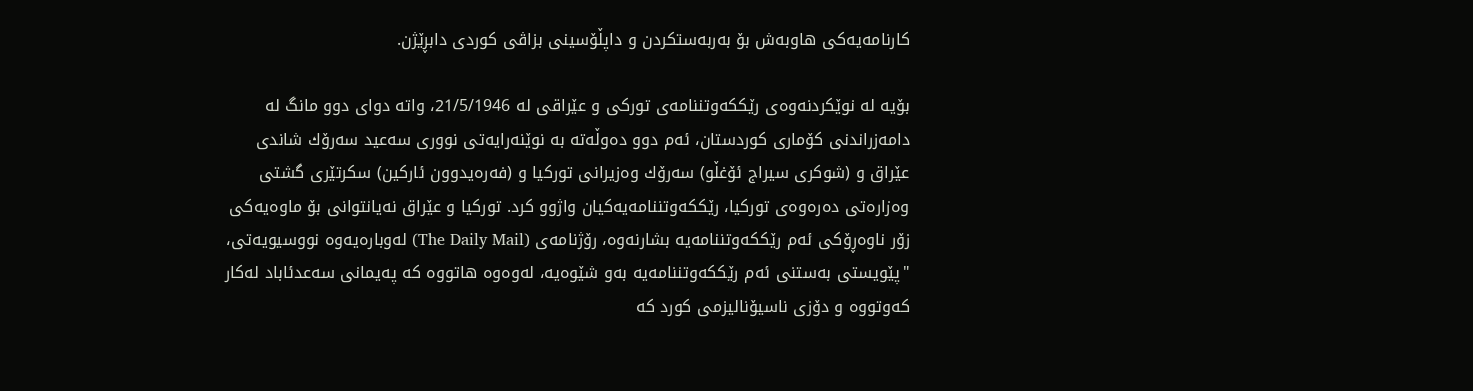كارنامه‌یه‌كى هاوبه‌ش بۆ به‌ربه‌ستكردن و داپڵۆسینى بزاڤى كوردى دابڕێژن.

بۆیه‌ له‌ نوێكردنه‌وه‌ى رێككه‌وتننامه‌ى توركى و عێراقى له‌ 21/5/1946، واته‌ دواى دوو مانگ له‌ دامه‌زراندنى كۆمارى كوردستان، ئه‌م دوو ده‌وڵه‌ته‌ به‌ نوێنه‌رایه‌تى نوورى سه‌عید سه‌رۆك شاندى عێراق و (شوكرى سیراج ئۆغڵو) سه‌رۆك وه‌زیرانى توركیا و (فه‌ره‌یدوون ئاركین) سكرتێرى گشتى وه‌زاره‌تى ده‌ره‌وه‌ى توركیا، رێككه‌وتننامه‌یه‌كیان واژوو كرد. توركیا و عێراق نه‌یانتوانى بۆ ماوه‌یه‌كى زۆر ناوه‌ڕۆكى ئه‌م رێككه‌وتننامه‌یه‌ بشارنه‌وه‌، رۆژنامه‌ى (The Daily Mail) له‌وباره‌یه‌وه‌ نووسیویه‌تى، "پێویستى به‌ستنى ئه‌م رێككه‌وتننامه‌یه‌ به‌و شێوه‌یه‌، له‌وه‌وه‌ هاتووه‌ كه‌ په‌یمانى سه‌عدئاباد له‌كار كه‌وتووه‌ و دۆزى ناسیۆنالیزمى كورد كه‌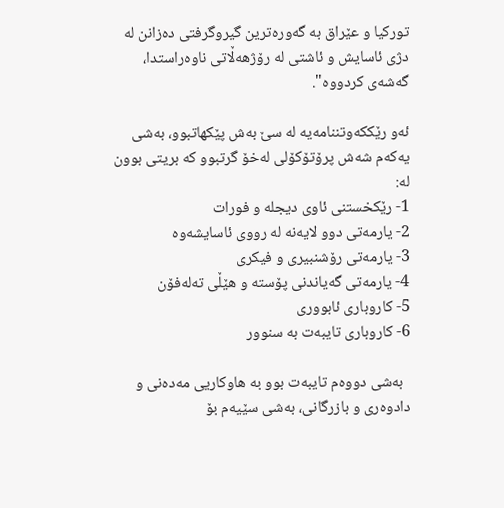توركیا و عێراق به‌ گه‌وره‌ترین گیروگرفتى ده‌زانن له‌ دژى ئاسایش و ئاشتى له‌ رۆژهه‌ڵاتى ناوه‌راستدا، گه‌شه‌ی كردووه‌".

ئه‌و رێككه‌وتننامه‌یه‌ له‌ سێ به‌ش پێكهاتبوو، به‌شى یه‌كه‌م شه‌ش پرۆتۆكۆلى له‌خۆ گرتبوو كه‌ بریتى بوون له‌:
1- رێكخستنى ئاوى دیجله‌ و فورات
2- یارمه‌تى دوو لایه‌نه‌ له‌ رووى ئاسایشه‌وه‌
3- یارمه‌تى رۆشنبیرى و فیكرى
4- یارمه‌تى گه‌یاندنى پۆسته‌ و هێڵى ته‌له‌فۆن
5- كاروبارى ئابوورى
6- كاروبارى تایبه‌ت به‌ سنوور

  به‌شى دووه‌م تایبه‌ت بوو به‌ هاوكاریى مه‌ده‌نى و دادوه‌رى و بازرگانى، به‌شى سێیه‌م بۆ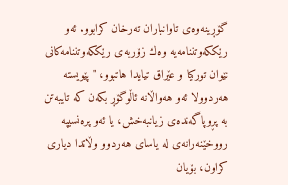گۆڕینه‌وه‌ى تاوانباران ته‌رخان كرابوو. ئه‌و رێككه‌وتننامه‌یه‌ وه‌ك زۆربه‌ى رێككه‌وتننامه‌كانى نێوان توركیا و عێراق تیایدا هاتبوو، "پێویسته‌ هه‌ردوولا ئه‌و هه‌واڵانه‌ ئاڵوگۆڕ بكه‌ن كه‌ تایبه‌تن به‌ پڕوپاگه‌نده‌ى زیانبه‌خش، یا ئه‌و پره‌نسیپه‌ رووخێنه‌رانه‌ى له‌ یاساى هه‌ردوو وڵاتدا دیارى كراون، بۆیان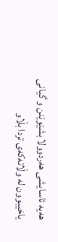هه‌یه‌ ئاسایشى هه‌ردوولا بشێوێنن و گیانى یاخیبوون له‌ وڵاته‌كه‌ى تردا بڵاو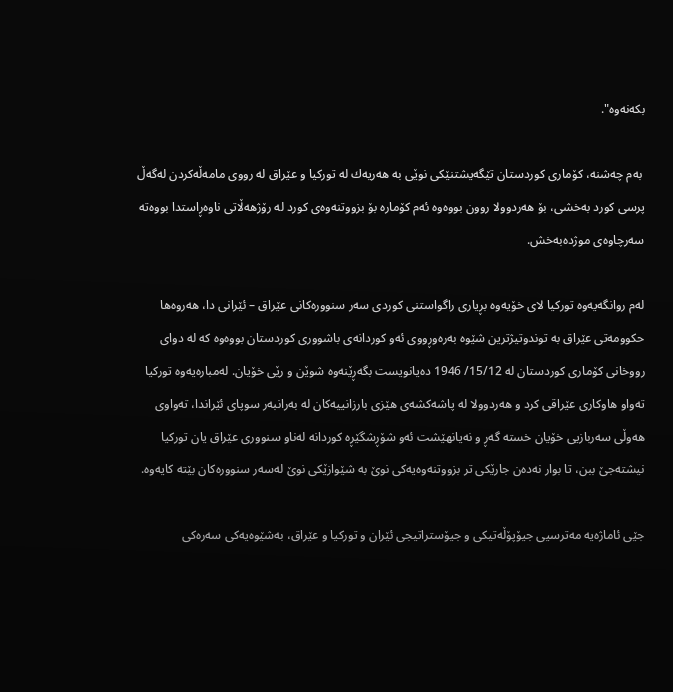بكه‌نه‌وه‌".

 به‌م چه‌شنه‌، كۆمارى كوردستان تێگه‌یشتنێكى نوێى به‌ هه‌ریه‌ك له‌ توركیا و عێراق له‌ رووى مامه‌ڵه‌كردن له‌گه‌ڵ پرسى كورد به‌خشى، بۆ هه‌ردوولا روون بووه‌وه‌ ئه‌م كۆماره‌ بۆ بزووتنه‌وه‌ى كورد له‌ رۆژهه‌ڵاتى ناوه‌ڕاستدا بووه‌ته‌ سه‌رچاوه‌ى موژده‌به‌خش.

له‌م روانگه‌یه‌وه‌ توركیا لاى خۆیه‌وه‌ بڕیارى راگواستنى كوردى سه‌ر سنووره‌كانى عێراق – ئێرانى دا، هه‌روه‌ها حكوومه‌تى عێراق به‌ توندوتیژترین شێوه‌ به‌ره‌وڕووى ئه‌و كوردانه‌ى باشوورى كوردستان بووه‌وه‌ كه‌ له‌ دواى رووخانى كۆمارى كوردستان له‌ 15/12/ 1946 ده‌یانویست بگه‌ڕێنه‌وه‌ شوێن و رێی خۆیان. له‌مباره‌یه‌وه‌ توركیا ته‌واو هاوكارى عێراقى كرد و هه‌ردوولا له‌ پاشه‌كشه‌ى هێزى بارزانییه‌كان له‌ به‌رانبه‌ر سوپاى ئێراندا، ته‌واوى هه‌وڵى سه‌ربازیى خۆیان خسته‌ گه‌ڕ و نه‌یانهێشت ئه‌و شۆڕشگێڕه‌ كوردانه‌ له‌ناو سنوورى عێراق یان توركیا نیشته‌جێ ببن، تا بوار نه‌ده‌ن جارێكى تر بزووتنه‌وه‌یه‌كى نوێ به‌ شێوازێكى نوێ له‌سه‌ر سنووره‌كان بێته‌ كایه‌وه‌.

جێی ئاماژه‌یه‌ مه‌ترسیی جیۆپۆڵه‌تیكى و جیۆستراتیجى ئێران و توركیا و عێراق، به‌شێوه‌یه‌كى سه‌ره‌كى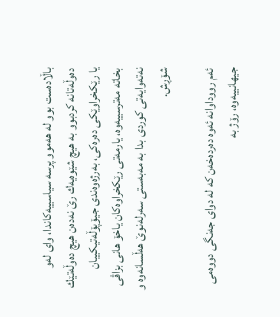باڵاده‌ست بوو له‌ هه‌موو پرسه‌ سیاسییه‌كاندا، واى له‌و ده‌وڵه‌تانه‌ كردبوو به‌ هیچ شێوه‌یه‌ك رێ نه‌ده‌ن هیچ ده‌وڵه‌تێك یا رێكخراوێكى ده‌ره‌كى، به‌رژه‌وه‌ندى جیۆپۆڵه‌تیكییان بخاته‌ مه‌ترسییه‌وه‌، یارمه‌تى رێكخراوه‌كان یاخۆ هانى بزاڤى نه‌ته‌وایه‌تى كوردى بدا به‌ مه‌به‌ستى سه‌رله‌نوێ هه‌ڵسانه‌وه‌ و شۆڕش.

ئه‌م رووداوانه‌ ئه‌وه‌ ده‌رده‌خه‌ن كه‌ له‌ دواى جه‌نگى دووه‌مى جیهانییه‌وه‌، رۆژ به‌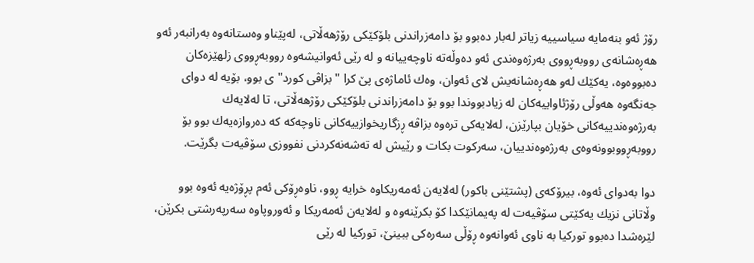رۆژ ئه‌و بنه‌مایه‌ سیاسییه‌ زیاتر له‌بار ده‌بوو بۆ دامه‌زراندنى بلۆكێكى رۆژهه‌ڵاتى، له‌پێناو وه‌ستانه‌وه‌ به‌رانبه‌ر ئه‌و هه‌ڕه‌شانه‌ى رووبه‌ڕووى به‌رژه‌وه‌ندى ئه‌و ده‌وڵه‌ته‌ ناوچه‌ییانه‌ و له‌ رێى ئه‌وانیشه‌وه‌ رووبه‌ڕووى زلهێزه‌كان ده‌بووه‌وه‌، یه‌كێك له‌و هه‌ڕه‌شانه‌یش لاى ئه‌وان، وه‌ك ئاماژه‌ى پێ كرا "بزاڤى كورد"ى بوو، بۆیه‌ له‌ دواى جه‌نگه‌وه‌ هه‌وڵى رۆژئاواییه‌كان له‌ زیادبووندا بوو بۆ دامه‌زراندنى بلۆكێكى رۆژهه‌ڵاتى، تا له‌لایه‌ك به‌رژه‌وه‌ندییه‌كانى خۆیان بپارێزن، له‌لایه‌كى تره‌وه‌ بزاڤه‌ ڕزگاریخوازییه‌كانى ناوچه‌كه‌ كه‌ ده‌روازه‌یه‌ك بوو بۆ رووبه‌ڕووبوونه‌وه‌ى به‌رژه‌وه‌ندییان، سه‌ركوت بكات و رێیش له‌ ته‌شه‌نه‌كردنى نفووزى سۆڤیه‌ت بگرێت.

دوا به‌دواى ئه‌وه‌، بیرۆكه‌ى (پشتێنى باكور) له‌لایه‌ن ئه‌مه‌ریكاوه‌ خرایه‌ ڕوو، ناوه‌ڕۆكی ئه‌م پڕۆژه‌یه‌ ئه‌وه‌ بوو وڵاتانى نزیك یه‌كێتى سۆڤیه‌ت له‌ په‌یمانێكدا كۆ بكرێنه‌وه‌ و له‌لایه‌ن ئه‌مه‌ریكا و ئه‌وروپاوه‌ سه‌رپه‌رشتى بكرێن، لێره‌شدا ده‌بوو توركیا به‌ ناوى ئه‌وانه‌وه‌ ڕۆڵى سه‌ره‌كى ببینێ، توركیا له‌ رێى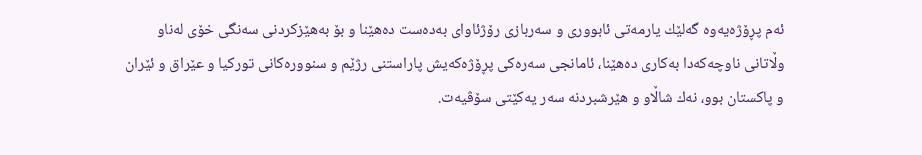ئه‌م پڕۆژه‌یه‌وه‌ گه‌لێك یارمه‌تى ئابوورى و سه‌ربازى رۆژئاواى به‌ده‌ست ده‌هێنا و بۆ به‌هێزكردنى سه‌نگى خۆى له‌ناو وڵاتانى ناوچه‌كه‌دا به‌كارى ده‌هێنا، ئامانجى سه‌ره‌كى پڕۆژه‌كه‌یش پاراستنى رژێم و سنووره‌كانى توركیا و عێراق و ئێران و پاكستان بوو، نه‌ك شاڵاو و هێرشبردنه‌ سه‌ر یه‌كێتى سۆڤیه‌ت.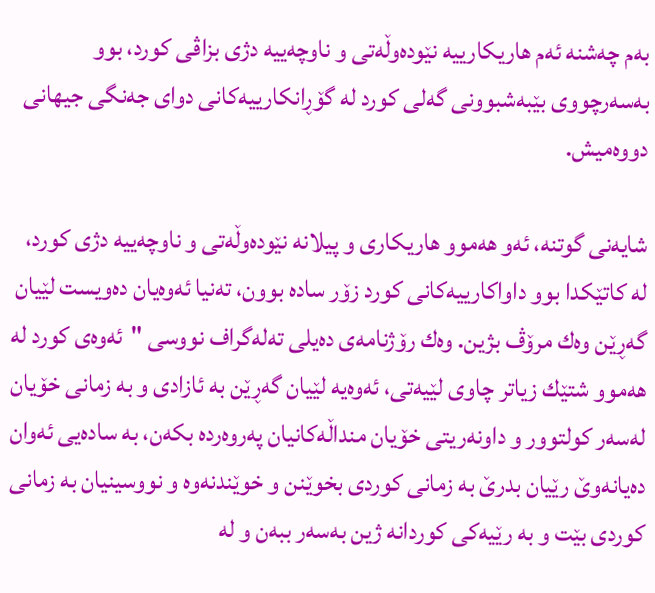به‌م چه‌شنه‌ ئه‌م هاریكارییه‌ نێوده‌وڵه‌تى و ناوچه‌ییه‌ دژى بزاڤى كورد، بوو به‌سه‌رچووی بێبه‌شبوونی گه‌لى كورد له‌ گۆڕانكارییه‌كانى دواى جه‌نگى جیهانی دووه‌میش.

شایه‌نى گوتنه‌، ئه‌و هه‌موو هاریكارى و پیلانه‌ نێوده‌وڵه‌تى و ناوچه‌ییه‌ دژى كورد، له‌ كاتێكدا بوو داواكارییه‌كانى كورد زۆر ساده‌ بوون، ته‌نیا ئه‌وه‌یان ده‌ویست لێیان گه‌ڕێن وه‌ك مرۆڤ بژین. وه‌ك رۆژنامه‌ى ده‌یلى ته‌له‌گراف نووسى "ئه‌وه‌ى كورد له‌ هه‌موو شتێك زیاتر چاوى لێیه‌تى، ئه‌وه‌یه‌ لێیان گه‌ڕێن به‌ ئازادى و به‌ زمانى خۆیان له‌سه‌ر كولتوور و داونه‌ریتى خۆیان منداڵه‌كانیان په‌روه‌رده‌ بكه‌ن، به‌ ساده‌یى ئه‌وان ده‌یانه‌وێ رێیان بدرێ به‌ زمانى كوردى بخوێنن و خوێندنه‌وه‌ و نووسینیان به‌ زمانى كوردى بێت و به‌ رێیه‌كى كوردانه‌ ژین به‌سه‌ر ببه‌ن و له‌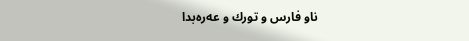ناو فارس و تورك و عه‌ره‌بدا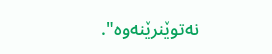نه‌توێنرێنه‌وه‌".